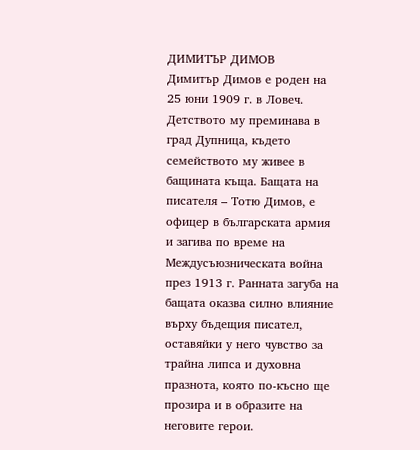ДИМИТЪР ДИМОВ
Димитър Димов е роден на 25 юни 1909 г. в Ловеч. Детството му преминава в град Дупница, където семейството му живее в бащината къща. Бащата на писателя – Тотю Димов, е офицер в българската армия и загива по време на Междусъюзническата война през 1913 г. Ранната загуба на бащата оказва силно влияние върху бъдещия писател, оставяйки у него чувство за трайна липса и духовна празнота, която по-късно ще прозира и в образите на неговите герои.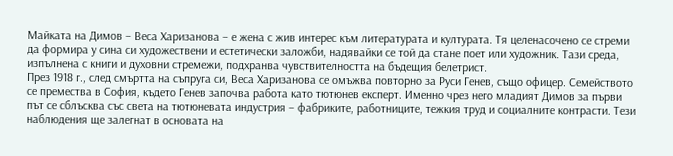Майката на Димов – Веса Харизанова – е жена с жив интерес към литературата и културата. Тя целенасочено се стреми да формира у сина си художествени и естетически заложби, надявайки се той да стане поет или художник. Тази среда, изпълнена с книги и духовни стремежи, подхранва чувствителността на бъдещия белетрист.
През 1918 г., след смъртта на съпруга си, Веса Харизанова се омъжва повторно за Руси Генев, също офицер. Семейството се премества в София, където Генев започва работа като тютюнев експерт. Именно чрез него младият Димов за първи път се сблъсква със света на тютюневата индустрия – фабриките, работниците, тежкия труд и социалните контрасти. Тези наблюдения ще залегнат в основата на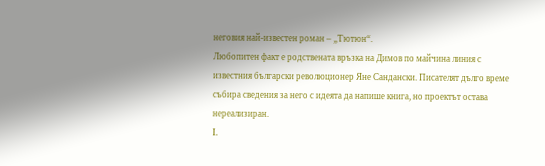неговия най-известен роман – „Тютюн“.
Любопитен факт е родствената връзка на Димов по майчина линия с известния български революционер Яне Сандански. Писателят дълго време събира сведения за него с идеята да напише книга, но проектът остава нереализиран.
I.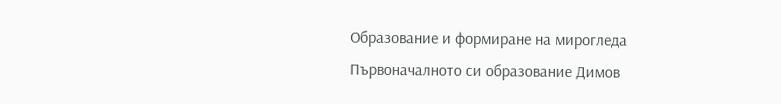Образование и формиране на мирогледа
Първоначалното си образование Димов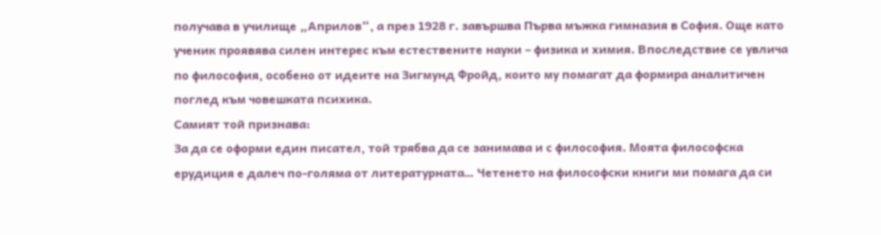получава в училище „Априлов“, а през 1928 г. завършва Първа мъжка гимназия в София. Още като ученик проявява силен интерес към естествените науки – физика и химия. Впоследствие се увлича по философия, особено от идеите на Зигмунд Фройд, които му помагат да формира аналитичен поглед към човешката психика.
Самият той признава:
За да се оформи един писател, той трябва да се занимава и с философия. Моята философска ерудиция е далеч по-голяма от литературната… Четенето на философски книги ми помага да си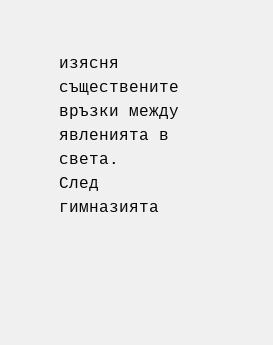изясня съществените връзки между явленията в света.
След гимназията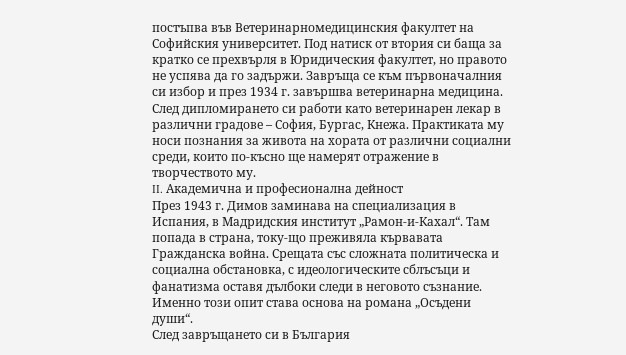постъпва във Ветеринарномедицинския факултет на Софийския университет. Под натиск от втория си баща за кратко се прехвърля в Юридическия факултет, но правото не успява да го задържи. Завръща се към първоначалния си избор и през 1934 г. завършва ветеринарна медицина.
След дипломирането си работи като ветеринарен лекар в различни градове – София, Бургас, Кнежа. Практиката му носи познания за живота на хората от различни социални среди, които по-късно ще намерят отражение в творчеството му.
II. Академична и професионална дейност
През 1943 г. Димов заминава на специализация в Испания, в Мадридския институт „Рамон-и-Кахал“. Там попада в страна, току-що преживяла кървавата Гражданска война. Срещата със сложната политическа и социална обстановка, с идеологическите сблъсъци и фанатизма оставя дълбоки следи в неговото съзнание. Именно този опит става основа на романа „Осъдени души“.
След завръщането си в България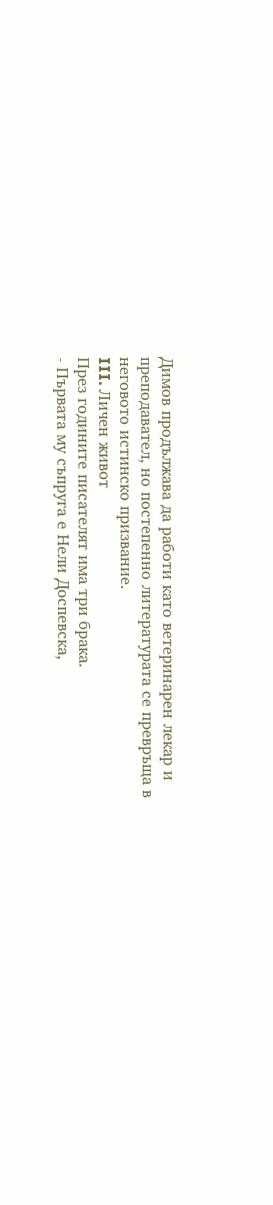Димов продължава да работи като ветеринарен лекар и преподавател, но постепенно литературата се превръща в неговото истинско призвание.
III. Личен живот
През годините писателят има три брака.
- Първата му съпруга е Нели Доспевска,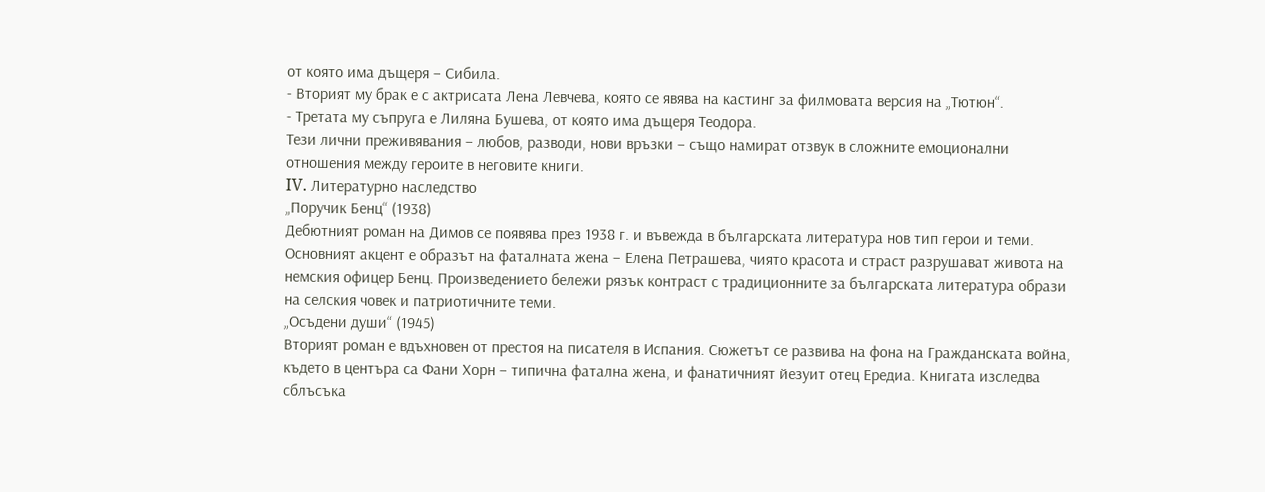от която има дъщеря – Сибила.
- Вторият му брак е с актрисата Лена Левчева, която се явява на кастинг за филмовата версия на „Тютюн“.
- Третата му съпруга е Лиляна Бушева, от която има дъщеря Теодора.
Тези лични преживявания – любов, разводи, нови връзки – също намират отзвук в сложните емоционални отношения между героите в неговите книги.
IV. Литературно наследство
„Поручик Бенц“ (1938)
Дебютният роман на Димов се появява през 1938 г. и въвежда в българската литература нов тип герои и теми. Основният акцент е образът на фаталната жена – Елена Петрашева, чиято красота и страст разрушават живота на немския офицер Бенц. Произведението бележи рязък контраст с традиционните за българската литература образи на селския човек и патриотичните теми.
„Осъдени души“ (1945)
Вторият роман е вдъхновен от престоя на писателя в Испания. Сюжетът се развива на фона на Гражданската война, където в центъра са Фани Хорн – типична фатална жена, и фанатичният йезуит отец Ередиа. Книгата изследва сблъсъка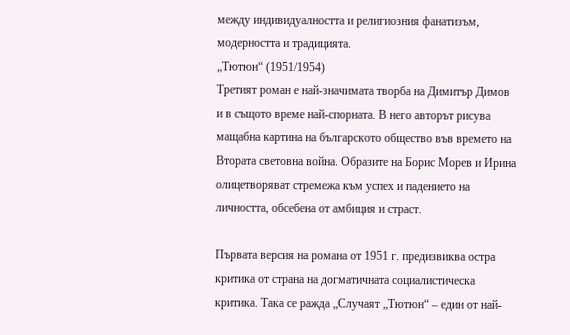между индивидуалността и религиозния фанатизъм, модерността и традицията.
„Тютюн“ (1951/1954)
Третият роман е най-значимата творба на Димитър Димов и в същото време най-спорната. В него авторът рисува мащабна картина на българското общество във времето на Втората световна война. Образите на Борис Морев и Ирина олицетворяват стремежа към успех и падението на личността, обсебена от амбиция и страст.

Първата версия на романа от 1951 г. предизвиква остра критика от страна на догматичната социалистическа критика. Така се ражда „Случаят „Тютюн“ – един от най-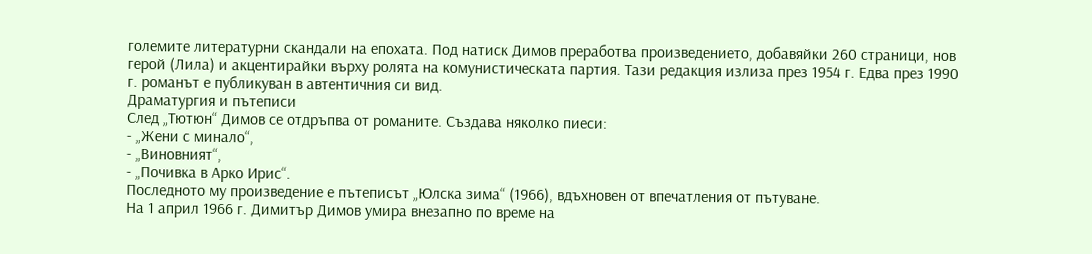големите литературни скандали на епохата. Под натиск Димов преработва произведението, добавяйки 260 страници, нов герой (Лила) и акцентирайки върху ролята на комунистическата партия. Тази редакция излиза през 1954 г. Едва през 1990 г. романът е публикуван в автентичния си вид.
Драматургия и пътеписи
След „Тютюн“ Димов се отдръпва от романите. Създава няколко пиеси:
- „Жени с минало“,
- „Виновният“,
- „Почивка в Арко Ирис“.
Последното му произведение е пътеписът „Юлска зима“ (1966), вдъхновен от впечатления от пътуване.
На 1 април 1966 г. Димитър Димов умира внезапно по време на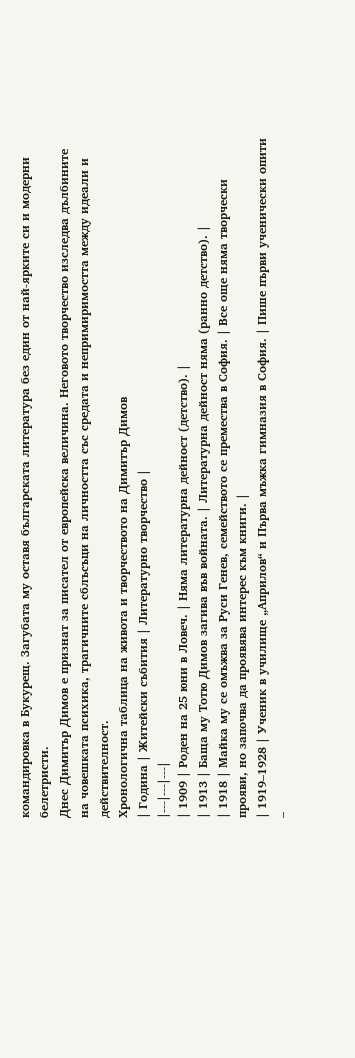командировка в Букурещ. Загубата му оставя българската литература без един от най-ярките си и модерни белетристи.
Днес Димитър Димов е признат за писател от европейска величина. Неговото творчество изследва дълбините на човешката психика, трагичните сблъсъци на личността със средата и непримиримостта между идеали и действителност.
Хронологична таблица на живота и творчеството на Димитър Димов
| Година | Житейски събития | Литературно творчество |
|---|---|---|
| 1909 | Роден на 25 юни в Ловеч. | Няма литературна дейност (детство). |
| 1913 | Баща му Тотю Димов загива във войната. | Литературна дейност няма (ранно детство). |
| 1918 | Майка му се омъжва за Руси Генев, семейството се премества в София. | Все още няма творчески прояви, но започва да проявява интерес към книги. |
| 1919–1928 | Ученик в училище „Априлов“ и Първа мъжка гимназия в София. | Пише първи ученически опити –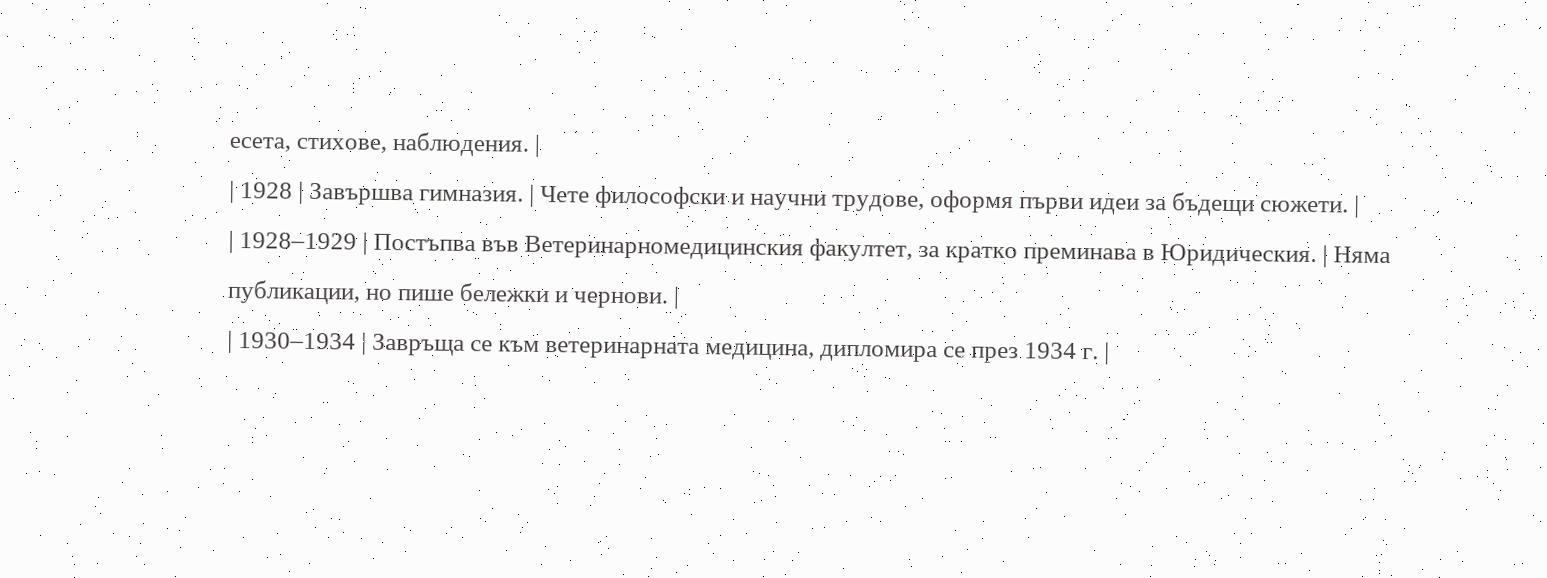есета, стихове, наблюдения. |
| 1928 | Завършва гимназия. | Чете философски и научни трудове, оформя първи идеи за бъдещи сюжети. |
| 1928–1929 | Постъпва във Ветеринарномедицинския факултет, за кратко преминава в Юридическия. | Няма публикации, но пише бележки и чернови. |
| 1930–1934 | Завръща се към ветеринарната медицина, дипломира се през 1934 г. |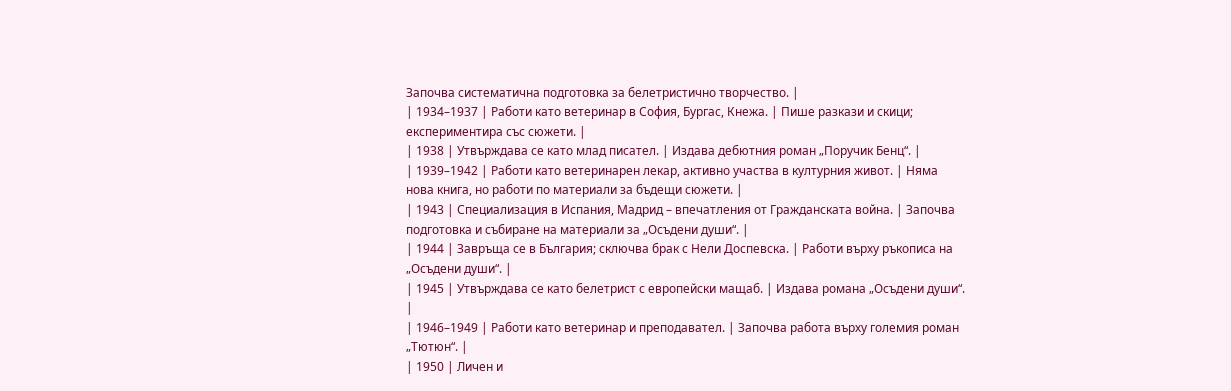Започва систематична подготовка за белетристично творчество. |
| 1934–1937 | Работи като ветеринар в София, Бургас, Кнежа. | Пише разкази и скици; експериментира със сюжети. |
| 1938 | Утвърждава се като млад писател. | Издава дебютния роман „Поручик Бенц“. |
| 1939–1942 | Работи като ветеринарен лекар, активно участва в културния живот. | Няма нова книга, но работи по материали за бъдещи сюжети. |
| 1943 | Специализация в Испания, Мадрид – впечатления от Гражданската война. | Започва подготовка и събиране на материали за „Осъдени души“. |
| 1944 | Завръща се в България; сключва брак с Нели Доспевска. | Работи върху ръкописа на „Осъдени души“. |
| 1945 | Утвърждава се като белетрист с европейски мащаб. | Издава романа „Осъдени души“. |
| 1946–1949 | Работи като ветеринар и преподавател. | Започва работа върху големия роман „Тютюн“. |
| 1950 | Личен и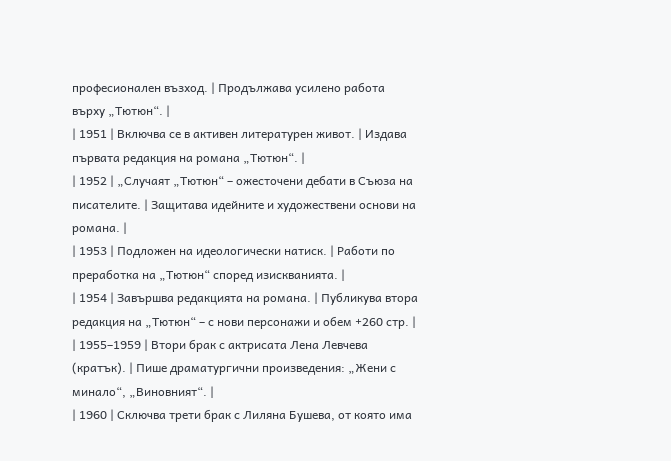професионален възход. | Продължава усилено работа върху „Тютюн“. |
| 1951 | Включва се в активен литературен живот. | Издава първата редакция на романа „Тютюн“. |
| 1952 | „Случаят „Тютюн“ – ожесточени дебати в Съюза на писателите. | Защитава идейните и художествени основи на романа. |
| 1953 | Подложен на идеологически натиск. | Работи по преработка на „Тютюн“ според изискванията. |
| 1954 | Завършва редакцията на романа. | Публикува втора редакция на „Тютюн“ – с нови персонажи и обем +260 стр. |
| 1955–1959 | Втори брак с актрисата Лена Левчева (кратък). | Пише драматургични произведения: „Жени с минало“, „Виновният“. |
| 1960 | Сключва трети брак с Лиляна Бушева, от която има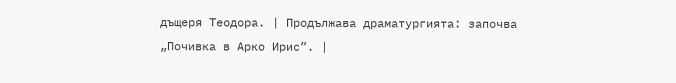дъщеря Теодора. | Продължава драматургията: започва „Почивка в Арко Ирис“. |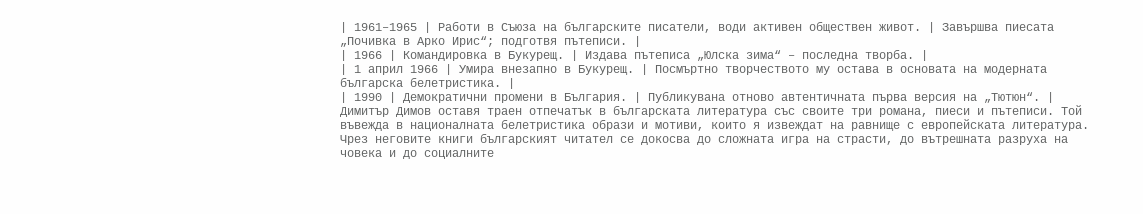| 1961–1965 | Работи в Съюза на българските писатели, води активен обществен живот. | Завършва пиесата „Почивка в Арко Ирис“; подготвя пътеписи. |
| 1966 | Командировка в Букурещ. | Издава пътеписа „Юлска зима“ – последна творба. |
| 1 април 1966 | Умира внезапно в Букурещ. | Посмъртно творчеството му остава в основата на модерната българска белетристика. |
| 1990 | Демократични промени в България. | Публикувана отново автентичната първа версия на „Тютюн“. |
Димитър Димов оставя траен отпечатък в българската литература със своите три романа, пиеси и пътеписи. Той въвежда в националната белетристика образи и мотиви, които я извеждат на равнище с европейската литература. Чрез неговите книги българският читател се докосва до сложната игра на страсти, до вътрешната разруха на човека и до социалните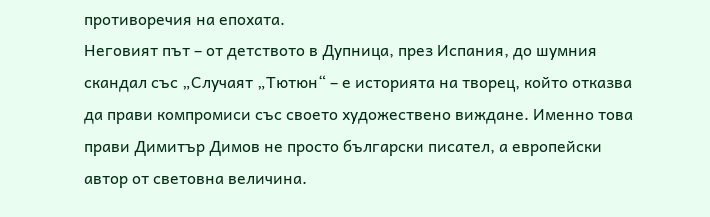противоречия на епохата.
Неговият път – от детството в Дупница, през Испания, до шумния скандал със „Случаят „Тютюн“ – е историята на творец, който отказва да прави компромиси със своето художествено виждане. Именно това прави Димитър Димов не просто български писател, а европейски автор от световна величина.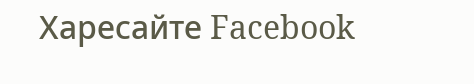Харесайте Facebook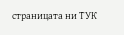страницата ни ТУК